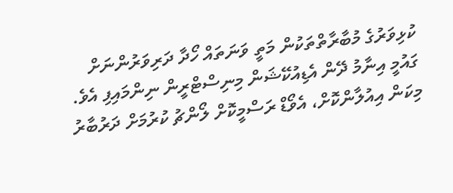ކުޅިވަރުގެ މުބާރާތްތަކުން މަތީ ވަނަތައް ހޯދާ ދަރިވަރުންނަށް ގައުމީ އިނާމު ދޭން އެޑިއުކޭޝަން މިނިސްޓްރީން ނިންމައިފި އެވެ.
މިކަން އިއުލާންކޮށް، އެވޯޑް ރަސްމީކޮށް ލޯންޗު ކުރުމަށް ދަރުބާރު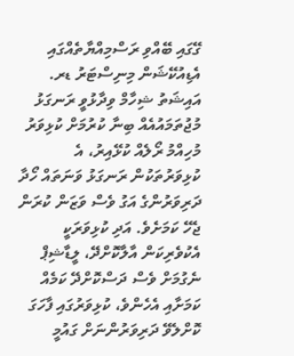ގޭގައި ބޭއްވި ރަސްމިއްޔާތެއްގައި އެޑިއުކޭޝަން މިނިސްޓަރު ޑރ. އައިޝަތު ޝިހާމް ވިދާޅުވީ ރަނގަޅު މުޖުތަމައުއެއް ބިނާ ކުރުމަށް ކުޅިވަރު މުހިއްމު ރޯލެއް ކުޅޭއިރު، އެ ކުޅިވަރުތަކުން ރަނގަޅު ވަނަތައް ހޯދާ ދަރިވަރުންގެ އަގު ވެސް ވަޒަން ކުރަން ޖެހޭ ކަމަށެވެ. އަދި ކުޅިވަރަކީ އެކުވެރިކަން އާލާކޮށްދޭ، ލީޑާޝިޕް ނެގުމަށް ވެސް ދަސްކޮށްދޭ ކަމެއް ކަމަށާއި އެހެންވެ، ކުޅިވަރުގައި ފާހަގަ ކޮށްލެވޭ ދަރިވަރުންނަށް ގައުމީ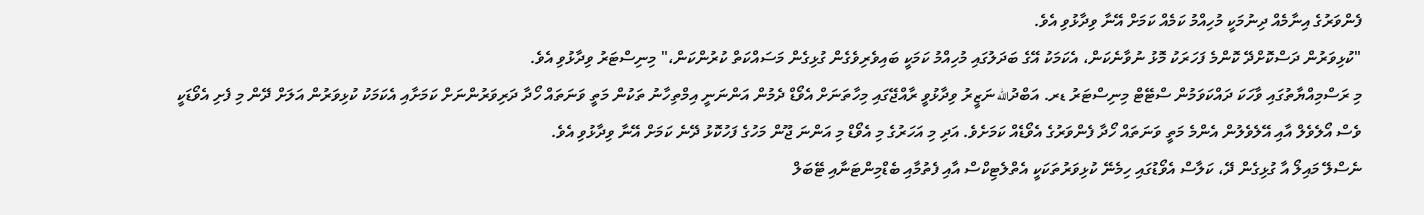ފެންވަރުގެ އިނާމެއް ދިނުމަކީ މުހިއްމު ކަމެއް ކަމަށް އޭނާ ވިދާޅުވި އެވެ.
"ކުޅިވަރުން ދަސްކޮށްދޭ ކޮންމެ ފަހަރަކު މޮޅު ނުވާނެކަން، އެކަމަކު އޭގެ ބަދަލުގައި މުހިއްމު ކަމަކީ ބައިވެރިވެގެން ގުޅިގެން މަސައްކަތް ކުރުންކަން،" މިނިސްޓަރު ވިދާޅުވި އެވެ.
މި ރަސްމިއްޔާތުގައި ވާހަކަ ދައްކަވަމުން ސްޓޭޓް މިނިސްޓަރު ޑރ. އަބްދުالله ނަޒީރު ވިދާޅުވީ ރާއްޖޭގައި މިހާތަނަށް އެވޯޑް ދެމުން އަންނަނީ އިމްތިހާނު ތަކުން މަތީ ވަނަތައް ހޯދާ ދަރިވަރުންނަށް ކަމަށާއި އެކަމަކު ކުޅިވަރުން އަލަށް ދޭން މި ފެށި އެވޯޑަކީ ވެސް އޯލެވެލް އާއި އޭލެވެލުން އެންމެ މަތީ ވަނަތައް ހޯދާ ފެންވަރުގެ އެވޯޑެއް ކަމަށެވެ. އަދި މި އަހަރުގެ މި އެވޯޑް މި އަންނަ ޖޫން މަހުގެ ފަހުކޮޅު ދޭނެ ކަމަށް އޭނާ ވިދާޅުވި އެވެ.
ނެސްލޭ މައިލޯ އާ ގުޅިގެން ދޭ، ކަލާސް އެވޯޑުގައި ހިމެނޭ ކުޅިވަރުތަކަކީ އެތްލެޓިކްސް އާއި ފެތުމާއި ބެޑްމިންޓަނާއި ޓޭބަލް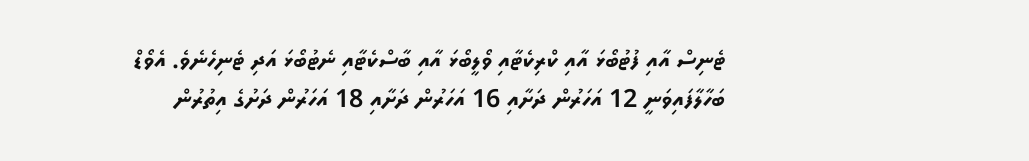ޓެނިސް އާއި ފުޓުބޯޅަ އާއި ކްރިކެޓާއި ވޯލީބޯޅަ އާއި ބާސްކެޓާއި ނެޓުބޯޅަ އަދި ޓެނިހެނެވެ. އެވޯޑް ބަހާލާފައިވަނީ 12 އަހަރުން ދަށާއި 16 އަހަރުން ދަށާއި 18 އަހަރުން ދަށުގެ އިތުރުން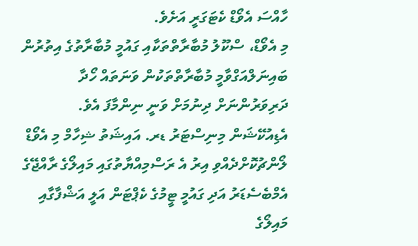ހާއްސަ އެވޯޑް ކެޓަގަރީ އަށެވެ.
މި އެވޯޑް، ސްކޫލު މުބާރާތްތަކާއި ގައުމީ މުބާރާތުގެ އިތުރުން ބައިނަލްއަގްވާމީ މުބާރާތްތަކުން ވަނަތައް ހޯދާ ދަރިވަރުންނަށް ދިނުމަށް ވަނީ ނިންމާފަ އެވެ.
އެޑިއުކޭޝަން މިނިސްޓަރު ޑރ. އައިޝަތު ޝިހާމް މި އެވޯޑް ލޯންޗުކޮށްދެއްވި އިރު އެ ރަސްމިއްޔާތުގައި މައިލޯގެ ރާއްޖޭގެ އެމްބެސެޑަރު އަދި ގައުމީ ޓީމުގެ ކެޕްޓަން އަލީ އަޝްފާގާއި މައިލޯގެ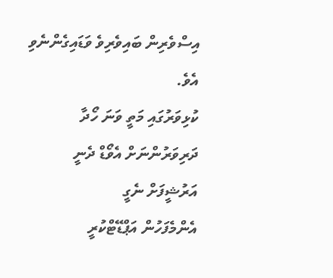އިސްވެރިން ބައިވެރިވެ ވަޑައިގެންނެވި އެވެ.
ކުޅިވަރުގައި މަތީ ވަނަ ހޯދާ ދަރިވަރުންނަށް އެވޯޑް ދެނީ
އަރުޝީފަށް ނެގީ
އެންމެފަހުން އަޕްޑޭޓްކުރީ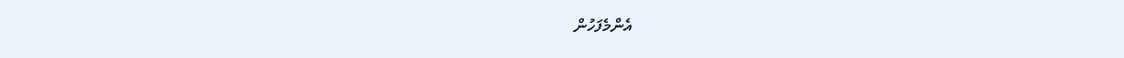އެންމެފަހުން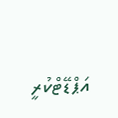އަޕްޑޭޓްކުރީ